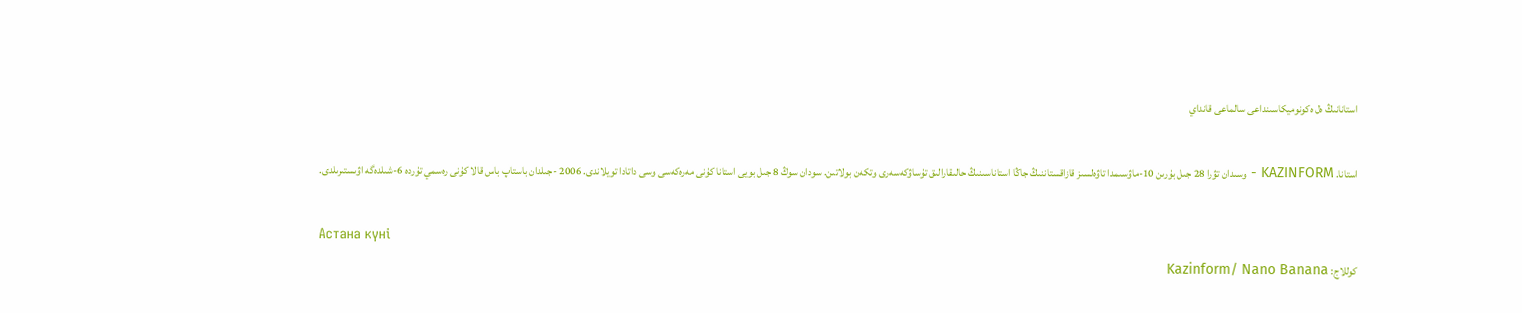استانانىڭ ەل ەكونوميكاسىنداعى سالماعى قانداي

استانا. KAZINFORM - وسىدان تۋرا 28 جىل بۇرىن 10-ماۋسىمدا تاۋەلسىز قازاقستاننىڭ جاڭا استاناسىنىڭ حالىقارالىق تۇساۋكەسەرى وتكەن بولاتىن. سودان سوڭ 8 جىل بويى استانا كۇنى مەرەكەسى وسى داتادا تويلاندى. 2006 -جىلدان باستاپ باس قالا كۇنى رەسمي تۇردە 6-شىلدەگە اۋىستىرىلدى.

Астана күні
كوللاج: Kazinform/ Nano Banana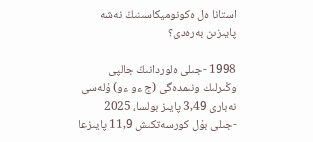استانا ەل ەكونوميكاسىنىڭ نەشە پايىزىن بەرەدى؟

1998 -جىلى ەلوردانىڭ جالپى وڭىرلىك ونىمدەگى (ج ءو ءو) ۇلەسى نەبارى 3,49 پايىز بولسا، 2025 -جىلى بۇل كورسەتكىش 11,9 پايىزعا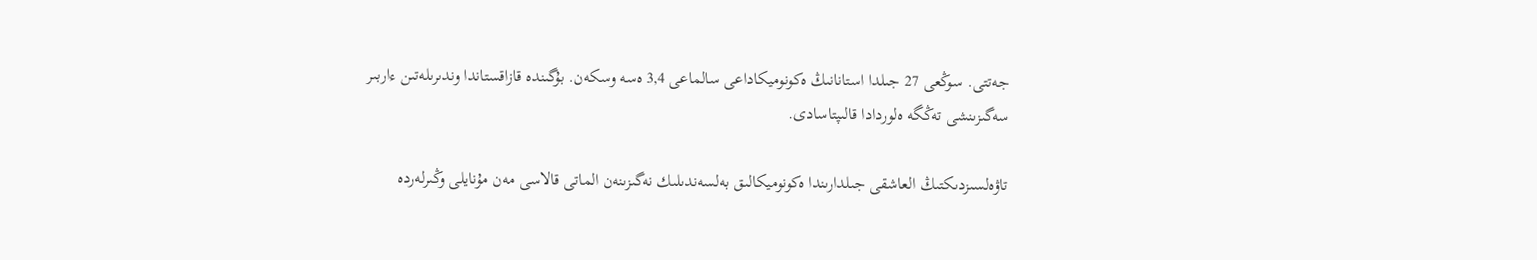جەتتى. سوڭعى 27 جىلدا استانانىڭ ەكونوميكاداعى سالماعى 3,4 ەسە وسكەن. بۇگىندە قازاقستاندا وندىرىلەتىن ءاربىر سەگىزىنشى تەڭگە ەلوردادا قالىپتاسادى.

تاۋەلسىزدىكتىڭ العاشقى جىلدارىندا ەكونوميكالىق بەلسەندىلىك نەگىزىنەن الماتى قالاسى مەن مۇنايلى وڭىرلەردە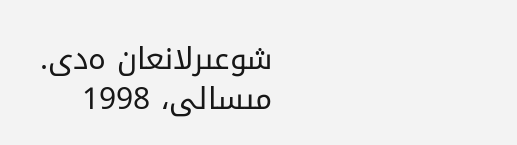شوعىرلانعان ەدى. مىسالى، 1998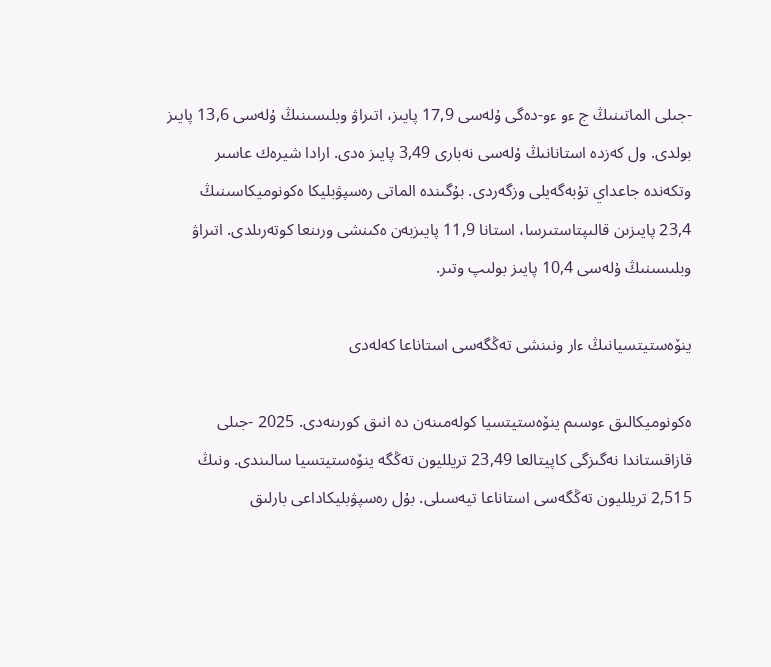-جىلى الماتىنىڭ ج ءو ءو-دەگى ۇلەسى 17,9 پايىز، اتىراۋ وبلىسىنىڭ ۇلەسى 13,6 پايىز بولدى. ول كەزدە استانانىڭ ۇلەسى نەبارى 3,49 پايىز ەدى. ارادا شيرەك عاسىر وتكەندە جاعداي تۇبەگەيلى وزگەردى. بۇگىندە الماتى رەسپۋبليكا ەكونوميكاسىنىڭ 23,4 پايىزىن قالىپتاستىرسا، استانا 11,9 پايىزبەن ەكىنشى ورىنعا كوتەرىلدى. اتىراۋ وبلىسىنىڭ ۇلەسى 10,4 پايىز بولىپ وتىر.

ينۆەستيتسيانىڭ ءار ونىنشى تەڭگەسى استاناعا كەلەدى

ەكونوميكالىق ءوسىم ينۆەستيتسيا كولەمىنەن دە انىق كورىنەدى. 2025 -جىلى قازاقستاندا نەگىزگى كاپيتالعا 23,49 تريلليون تەڭگە ينۆەستيتسيا سالىندى. ونىڭ 2,515 تريلليون تەڭگەسى استاناعا تيەسىلى. بۇل رەسپۋبليكاداعى بارلىق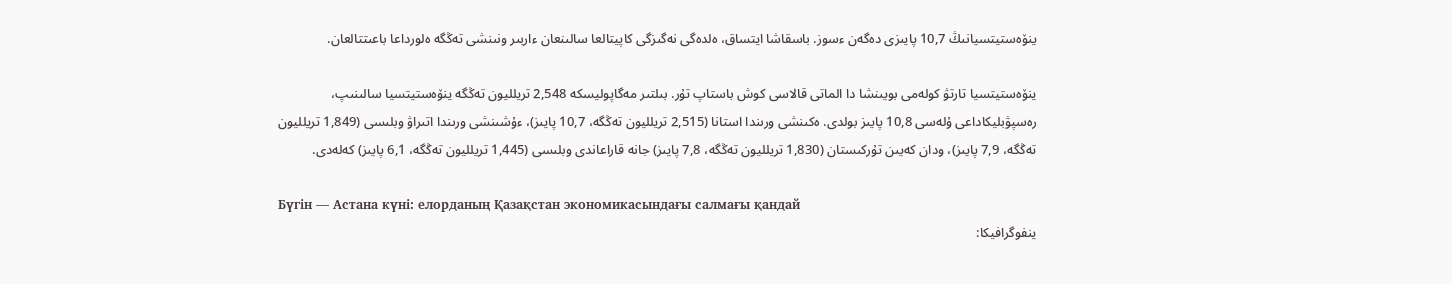ينۆەستيتسيانىڭ 10,7 پايىزى دەگەن ءسوز. باسقاشا ايتساق، ەلدەگى نەگىزگى كاپيتالعا سالىنعان ءاربىر ونىنشى تەڭگە ەلورداعا باعىتتالعان.

ينۆەستيتسيا تارتۋ كولەمى بويىنشا دا الماتى قالاسى كوش باستاپ تۇر. بىلتىر مەگاپوليسكە 2,548 تريلليون تەڭگە ينۆەستيتسيا سالىنىپ، رەسپۋبليكاداعى ۇلەسى 10,8 پايىز بولدى. ەكىنشى ورىندا استانا (2,515 تريلليون تەڭگە، 10,7 پايىز)، ءۇشىنشى ورىندا اتىراۋ وبلىسى (1,849 تريلليون تەڭگە، 7,9 پايىز)، ودان كەيىن تۇركىستان (1,830 تريلليون تەڭگە، 7,8 پايىز) جانە قاراعاندى وبلىسى (1,445 تريلليون تەڭگە، 6,1 پايىز) كەلەدى.

Бүгін — Астана күні: елорданың Қазақстан экономикасындағы салмағы қандай
ينفوگرافيكا: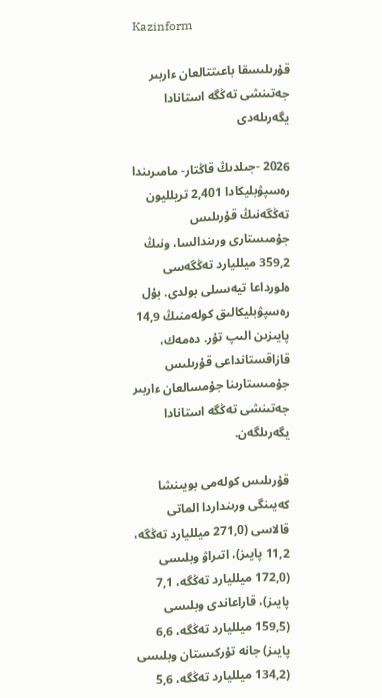Kazinform

قۇرىلىسقا باعىتتالعان ءاربىر جەتىنشى تەڭگە استانادا يگەرىلەدى

2026 -جىلدىڭ قاڭتار- مامىرىندا رەسپۋبليكادا 2,401 تريلليون تەڭگەنىڭ قۇرىلىس جۇمىستارى ورىندالسا، ونىڭ 359,2 ميلليارد تەڭگەسى ەلورداعا تيەسىلى بولدى. بۇل رەسپۋبليكالىق كولەمنىڭ 14,9 پايىزىن الىپ تۇر. دەمەك، قازاقستانداعى قۇرىلىس جۇمىستارىنا جۇمسالعان ءاربىر جەتىنشى تەڭگە استانادا يگەرىلگەن.

قۇرىلىس كولەمى بويىنشا كەيىنگى ورىنداردا الماتى قالاسى (271,0 ميلليارد تەڭگە، 11,2 پايىز)، اتىراۋ وبلىسى (172,0 ميلليارد تەڭگە، 7,1 پايىز)، قاراعاندى وبلىسى (159,5 ميلليارد تەڭگە، 6,6 پايىز) جانە تۇركىستان وبلىسى (134,2 ميلليارد تەڭگە، 5,6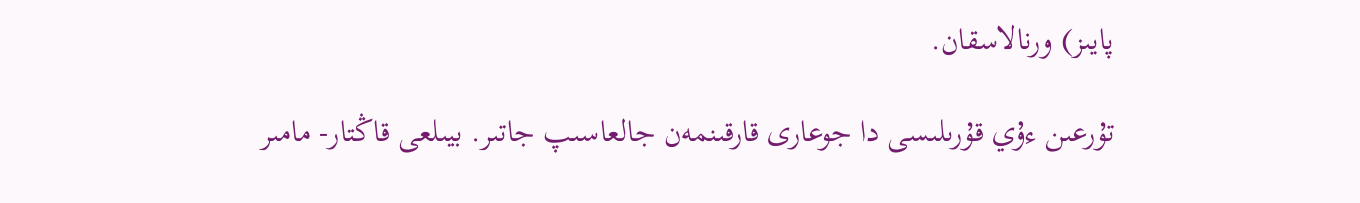پايىز) ورنالاسقان.

تۇرعىن ءۇي قۇرىلىسى دا جوعارى قارقىنمەن جالعاسىپ جاتىر. بيىلعى قاڭتار- مامىر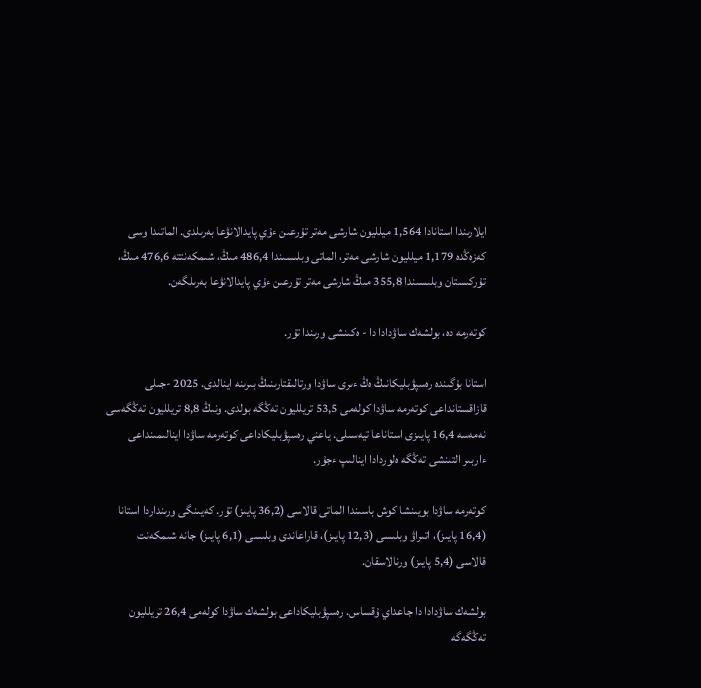ايلارىندا استانادا 1,564 ميلليون شارشى مەتر تۇرعىن ءۇي پايدالانۋعا بەرىلدى. الماتىدا وسى كەزەڭدە 1,179 ميلليون شارشى مەتر، الماتى وبلىسىندا 486,4 مىڭ، شىمكەنتتە 476,6 مىڭ، تۇركىستان وبلىسىندا 355,8 مىڭ شارشى مەتر تۇرعىن ءۇي پايدالانۋعا بەرىلگەن.

كوتەرمە دە، بولشەك ساۋدادا دا - ەكىنشى ورىندا تۇر.

استانا بۇگىندە رەسپۋبليكانىڭ ەڭ ءىرى ساۋدا ورتالىقتارىنىڭ بىرىنە اينالدى. 2025 -جىلى قازاقستانداعى كوتەرمە ساۋدا كولەمى 53,5 تريلليون تەڭگە بولدى. ونىڭ 8,8 تريلليون تەڭگەسى نەمەسە 16,4 پايىزى استاناعا تيەسىلى. ياعني رەسپۋبليكاداعى كوتەرمە ساۋدا اينالىمىنداعى ءاربىر التىنشى تەڭگە ەلوردادا اينالىپ ءجۇر.

كوتەرمە ساۋدا بويىنشا كوش باسىندا الماتى قالاسى (36,2 پايىز) تۇر. كەيىنگى ورىنداردا استانا (16,4 پايىز)، اتىراۋ وبلىسى (12,3 پايىز)، قاراعاندى وبلىسى (6,1 پايىز) جانە شىمكەنت قالاسى (5,4 پايىز) ورنالاسقان.

بولشەك ساۋدادا دا جاعداي ۇقساس. رەسپۋبليكاداعى بولشەك ساۋدا كولەمى 26,4 تريلليون تەڭگەگە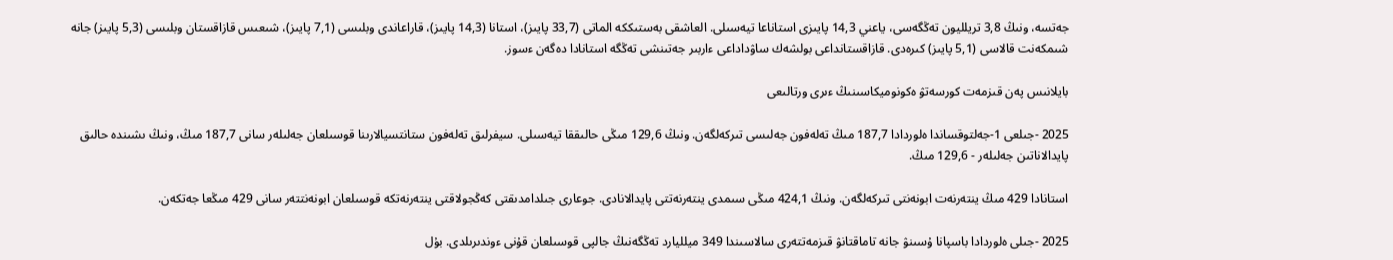جەتسە، ونىڭ 3,8 تريلليون تەڭگەسى، ياعني 14,3 پايىزى استاناعا تيەسىلى. العاشقى بەستىككە الماتى (33,7 پايىز)، استانا (14,3 پايىز)، قاراعاندى وبلىسى (7,1 پايىز)، شىعىس قازاقستان وبلىسى (5,3 پايىز) جانە شىمكەنت قالاسى (5,1 پايىز) كىرەدى. قازاقستانداعى بولشەك ساۋداداعى ءاربىر جەتىنشى تەڭگە استانادا دەگەن ءسوز.

بايلانىس پەن قىزمەت كورسەتۋ ەكونوميكاسىنىڭ ءىرى ورتالىعى

2025 -جىلعى 1-جەلتوقساندا ەلوردادا 187,7 مىڭ تەلەفون جەلىسى تىركەلگەن. ونىڭ 129,6 مىڭى حالىققا تيەسىلى. سيفرلىق تەلەفون ستانتسيالارىنا قوسىلعان جەلىلەر سانى 187,7 مىڭ، ونىڭ ىشىندە حالىق پايدالاناتىن جەلىلەر - 129,6 مىڭ.

استانادا 429 مىڭ ينتەرنەت ابونەنتى تىركەلگەن. ونىڭ 424,1 مىڭى سىمدى ينتەرنەتتى پايدالانادى. جوعارى جىلدامدىقتى كەڭجولاقتى ينتەرنەتكە قوسىلعان ابونەنتتەر سانى 429 مىڭعا جەتكەن.

2025 -جىلى ەلوردادا باسپانا ۇسىنۋ جانە تاماقتانۋ قىزمەتتەرى سالاسىندا 349 ميلليارد تەڭگەنىڭ جالپى قوسىلعان قۇنى ءوندىرىلدى. بۇل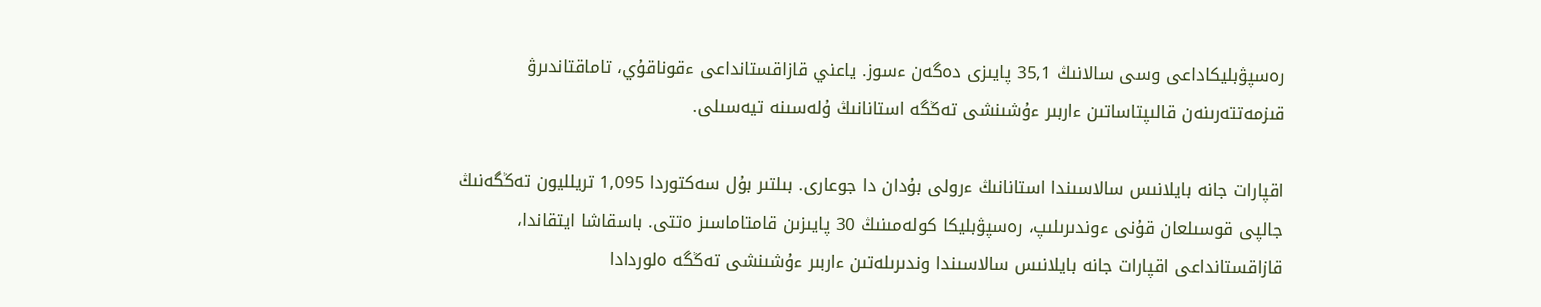رەسپۋبليكاداعى وسى سالانىڭ 35,1 پايىزى دەگەن ءسوز. ياعني قازاقستانداعى ءقوناقۇي، تاماقتاندىرۋ قىزمەتتەرىنەن قالىپتاساتىن ءاربىر ءۇشىنشى تەڭگە استانانىڭ ۇلەسىنە تيەسىلى.

اقپارات جانە بايلانىس سالاسىندا استانانىڭ ءرولى بۇدان دا جوعارى. بىلتىر بۇل سەكتوردا 1,095 تريلليون تەڭگەنىڭ جالپى قوسىلعان قۇنى ءوندىرىلىپ، رەسپۋبليكا كولەمىنىڭ 30 پايىزىن قامتاماسىز ەتتى. باسقاشا ايتقاندا، قازاقستانداعى اقپارات جانە بايلانىس سالاسىندا وندىرىلەتىن ءاربىر ءۇشىنشى تەڭگە ەلوردادا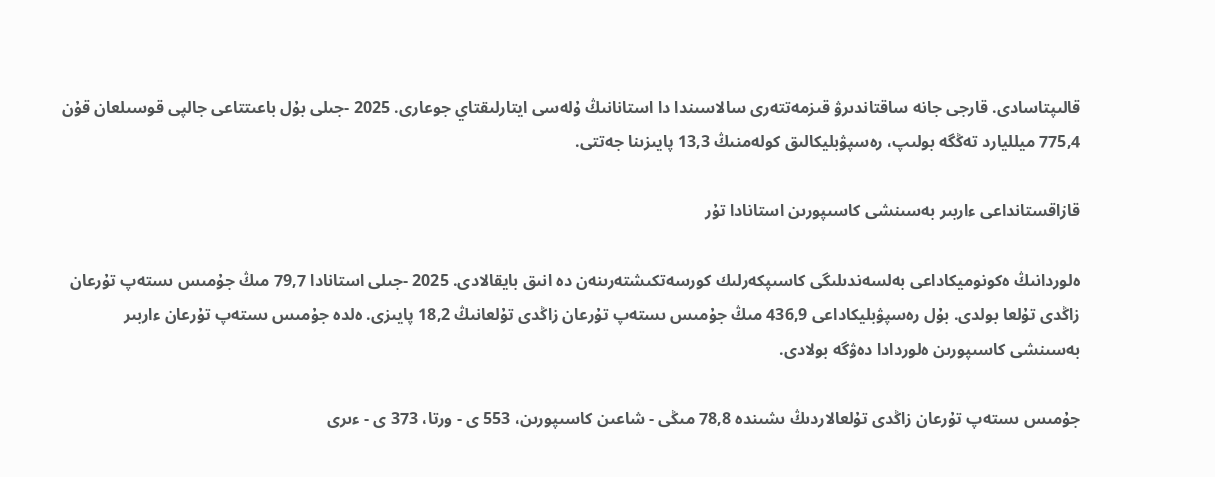قالىپتاسادى. قارجى جانە ساقتاندىرۋ قىزمەتتەرى سالاسىندا دا استانانىڭ ۇلەسى ايتارلىقتاي جوعارى. 2025 -جىلى بۇل باعىتتاعى جالپى قوسىلعان قۇن 775,4 ميلليارد تەڭگە بولىپ، رەسپۋبليكالىق كولەمنىڭ 13,3 پايىزىنا جەتتى.

قازاقستانداعى ءاربىر بەسىنشى كاسىپورىن استانادا تۇر

ەلوردانىڭ ەكونوميكاداعى بەلسەندىلىگى كاسىپكەرلىك كورسەتكىشتەرىنەن دە انىق بايقالادى. 2025 -جىلى استانادا 79,7 مىڭ جۇمىس ىستەپ تۇرعان زاڭدى تۇلعا بولدى. بۇل رەسپۋبليكاداعى 436,9 مىڭ جۇمىس ىستەپ تۇرعان زاڭدى تۇلعانىڭ 18,2 پايىزى. ەلدە جۇمىس ىستەپ تۇرعان ءاربىر بەسىنشى كاسىپورىن ەلوردادا دەۋگە بولادى.

جۇمىس ىستەپ تۇرعان زاڭدى تۇلعالاردىڭ ىشىندە 78,8 مىڭى - شاعىن كاسىپورىن، 553 ى - ورتا، 373 ى - ءىرى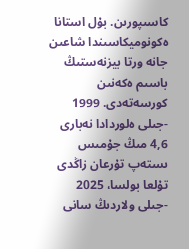كاسىپورىن. بۇل استانا ەكونوميكاسىندا شاعىن جانە ورتا بيزنەستىڭ باسىم ەكەنىن كورسەتەدى. 1999 -جىلى ەلوردادا نەبارى 4,6 مىڭ جۇمىس ىستەپ تۇرعان زاڭدى تۇلعا بولسا، 2025 -جىلى ولاردىڭ سانى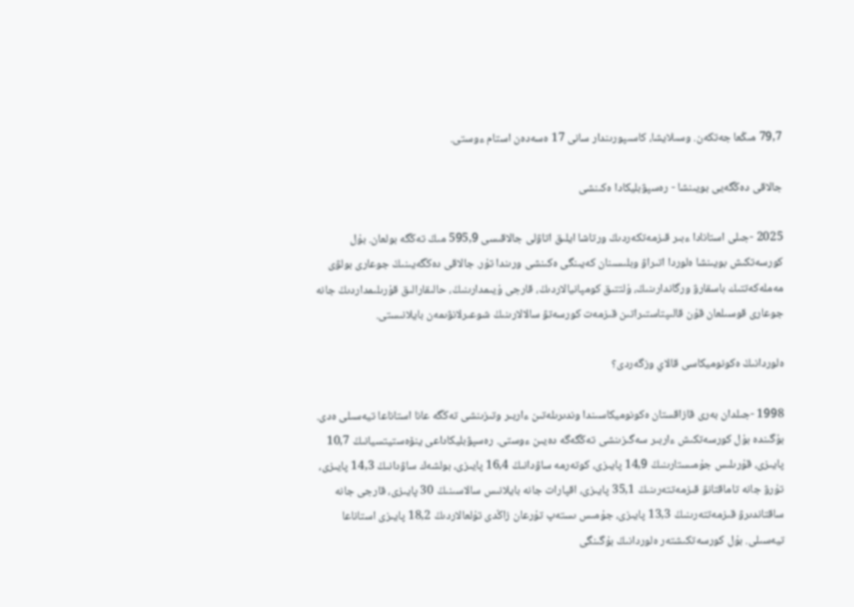79,7 مىڭعا جەتكەن. وسىلايشا، كاسىپورىندار سانى 17 ەسەدەن استام ءوستى.

جالاقى دەڭگەيى بويىنشا - رەسپۋبليكادا ەكىنشى

2025 -جىلى استانادا ءبىر قىزمەتكەردىڭ ورتاشا ايلىق اتاۋلى جالاقىسى 595,9 مىڭ تەڭگە بولعان. بۇل كورسەتكىش بويىنشا ەلوردا اتىراۋ وبلىسىنان كەيىنگى ەكىنشى ورىندا تۇر. جالاقى دەڭگەيىنىڭ جوعارى بولۋى مەملەكەتتىك باسقارۋ ورگاندارىنىڭ، ۇلتتىق كومپانيالاردىڭ، قارجى ۇيىمدارىنىڭ، حالىقارالىق قۇرىلىمداردىڭ جانە جوعارى قوسىلعان قۇن قالىپتاستىراتىن قىزمەت كورسەتۋ سالالارىنىڭ شوعىرلانۋىمەن بايلانىستى.

ەلوردانىڭ ەكونوميكاسى قالاي وزگەردى؟

1998 -جىلدان بەرى قازاقستان ەكونوميكاسىندا وندىرىلەتىن ءاربىر وتىزىنشى تەڭگە عانا استاناعا تيەسىلى ەدى. بۇگىندە بۇل كورسەتكىش ءاربىر سەگىزىنشى تەڭگەگە دەيىن ءوستى. رەسپۋبليكاداعى ينۆەستيتسيانىڭ 10,7 پايىزى، قۇرىلىس جۇمىستارىنىڭ 14,9 پايىزى، كوتەرمە ساۋدانىڭ 16,4 پايىزى، بولشەك ساۋدانىڭ 14,3 پايىزى، تۇرۋ جانە تاماقتانۋ قىزمەتتەرىنىڭ 35,1 پايىزى، اقپارات جانە بايلانىس سالاسىنىڭ 30 پايىزى، قارجى جانە ساقتاندىرۋ قىزمەتتەرىنىڭ 13,3 پايىزى، جۇمىس ىستەپ تۇرعان زاڭدى تۇلعالاردىڭ 18,2 پايىزى استاناعا تيەسىلى. بۇل كورسەتكىشتەر ەلوردانىڭ بۇگىنگى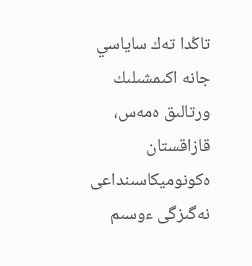تاڭدا تەك ساياسي جانە اكىمشىلىك ورتالىق ەمەس، قازاقستان ەكونوميكاسىنداعى نەگىزگى ءوسىم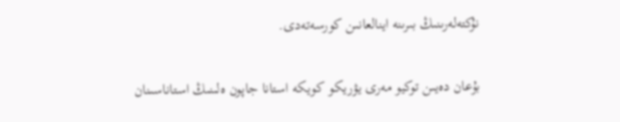نۇكتەلەرىنىڭ بىرىنە اينالعانىن كورسەتەدى.

بۇعان دەيىن توكيو مەرى يۋريكو كويكە استانا جاپون ەلىنىڭ استاناسىنان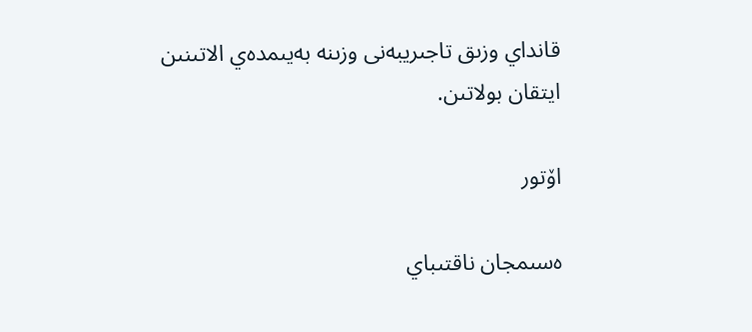قانداي وزىق تاجىريبەنى وزىنە بەيىمدەي الاتىنىن ايتقان بولاتىن.

اۆتور

ەسىمجان ناقتىباي